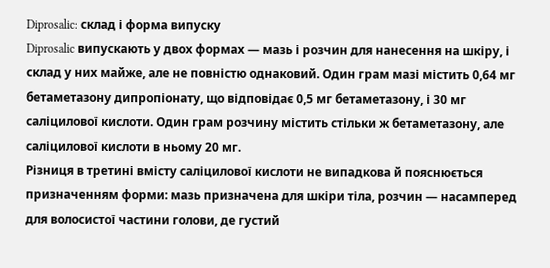Diprosalic: склад і форма випуску
Diprosalic випускають у двох формах — мазь і розчин для нанесення на шкіру, і склад у них майже, але не повністю однаковий. Один грам мазі містить 0,64 мг бетаметазону дипропіонату, що відповідає 0,5 мг бетаметазону, і 30 мг саліцилової кислоти. Один грам розчину містить стільки ж бетаметазону, але саліцилової кислоти в ньому 20 мг.
Різниця в третині вмісту саліцилової кислоти не випадкова й пояснюється призначенням форми: мазь призначена для шкіри тіла, розчин — насамперед для волосистої частини голови, де густий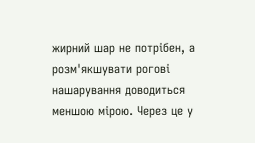жирний шар не потрібен, а розм'якшувати рогові нашарування доводиться меншою мірою. Через це у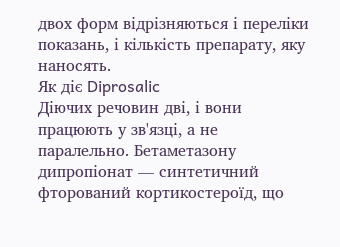двох форм відрізняються і переліки показань, і кількість препарату, яку наносять.
Як діє Diprosalic
Діючих речовин дві, і вони працюють у зв'язці, а не паралельно. Бетаметазону дипропіонат — синтетичний фторований кортикостероїд, що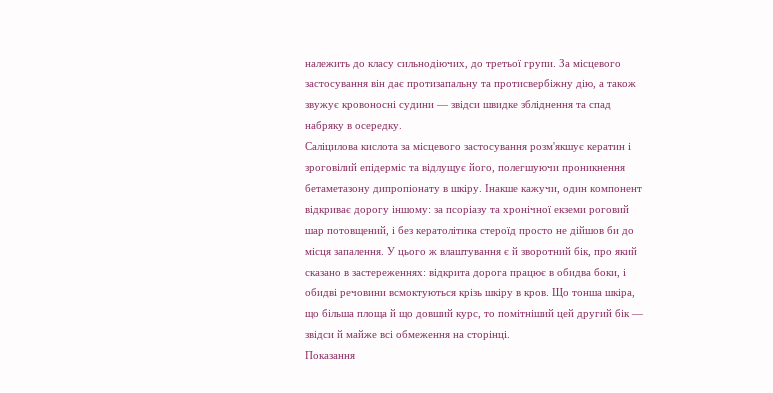належить до класу сильнодіючих, до третьої групи. За місцевого застосування він дає протизапальну та протисвербіжну дію, а також звужує кровоносні судини — звідси швидке збліднення та спад набряку в осередку.
Саліцилова кислота за місцевого застосування розм'якшує кератин і зроговілий епідерміс та відлущує його, полегшуючи проникнення бетаметазону дипропіонату в шкіру. Інакше кажучи, один компонент відкриває дорогу іншому: за псоріазу та хронічної екземи роговий шар потовщений, і без кератолітика стероїд просто не дійшов би до місця запалення. У цього ж влаштування є й зворотний бік, про який сказано в застереженнях: відкрита дорога працює в обидва боки, і обидві речовини всмоктуються крізь шкіру в кров. Що тонша шкіра, що більша площа й що довший курс, то помітніший цей другий бік — звідси й майже всі обмеження на сторінці.
Показання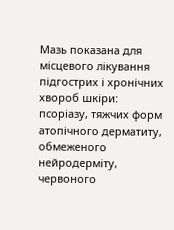Мазь показана для місцевого лікування підгострих і хронічних хвороб шкіри: псоріазу, тяжчих форм атопічного дерматиту, обмеженого нейродерміту, червоного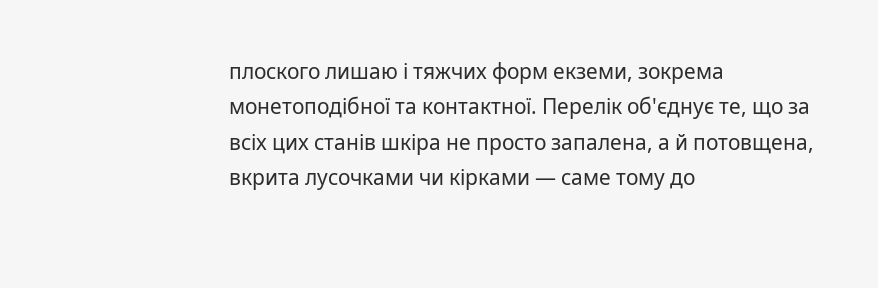плоского лишаю і тяжчих форм екземи, зокрема монетоподібної та контактної. Перелік об'єднує те, що за всіх цих станів шкіра не просто запалена, а й потовщена, вкрита лусочками чи кірками — саме тому до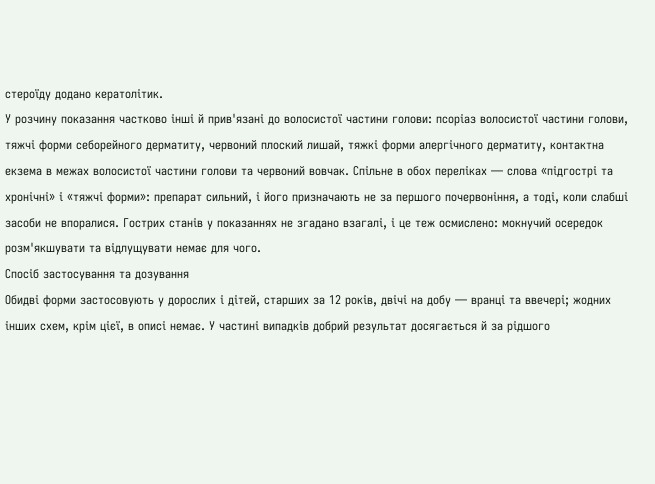стероїду додано кератолітик.
У розчину показання частково інші й прив'язані до волосистої частини голови: псоріаз волосистої частини голови, тяжчі форми себорейного дерматиту, червоний плоский лишай, тяжкі форми алергічного дерматиту, контактна екзема в межах волосистої частини голови та червоний вовчак. Спільне в обох переліках — слова «підгострі та хронічні» і «тяжчі форми»: препарат сильний, і його призначають не за першого почервоніння, а тоді, коли слабші засоби не впоралися. Гострих станів у показаннях не згадано взагалі, і це теж осмислено: мокнучий осередок розм'якшувати та відлущувати немає для чого.
Спосіб застосування та дозування
Обидві форми застосовують у дорослих і дітей, старших за 12 років, двічі на добу — вранці та ввечері; жодних інших схем, крім цієї, в описі немає. У частині випадків добрий результат досягається й за рідшого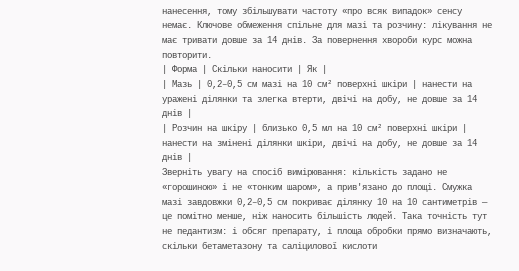нанесення, тому збільшувати частоту «про всяк випадок» сенсу немає. Ключове обмеження спільне для мазі та розчину: лікування не має тривати довше за 14 днів. За повернення хвороби курс можна повторити.
| Форма | Скільки наносити | Як |
| Мазь | 0,2–0,5 см мазі на 10 см² поверхні шкіри | нанести на уражені ділянки та злегка втерти, двічі на добу, не довше за 14 днів |
| Розчин на шкіру | близько 0,5 мл на 10 см² поверхні шкіри | нанести на змінені ділянки шкіри, двічі на добу, не довше за 14 днів |
Зверніть увагу на спосіб вимірювання: кількість задано не «горошиною» і не «тонким шаром», а прив'язано до площі. Смужка мазі завдовжки 0,2–0,5 см покриває ділянку 10 на 10 сантиметрів — це помітно менше, ніж наносить більшість людей. Така точність тут не педантизм: і обсяг препарату, і площа обробки прямо визначають, скільки бетаметазону та саліцилової кислоти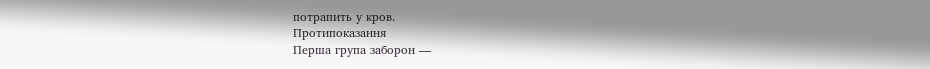потрапить у кров.
Протипоказання
Перша група заборон —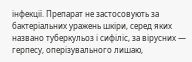інфекції. Препарат не застосовують за бактеріальних уражень шкіри, серед яких названо туберкульоз і сифіліс, за вірусних — герпесу, оперізувального лишаю,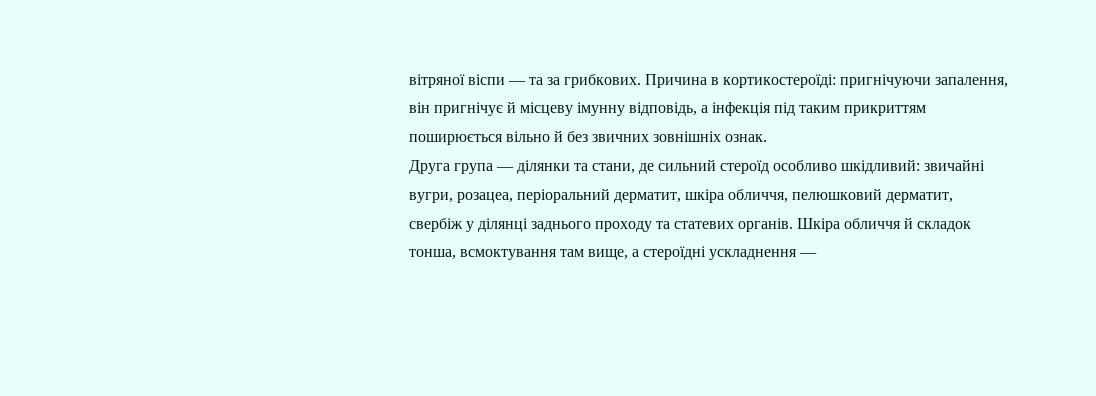вітряної віспи — та за грибкових. Причина в кортикостероїді: пригнічуючи запалення, він пригнічує й місцеву імунну відповідь, а інфекція під таким прикриттям поширюється вільно й без звичних зовнішніх ознак.
Друга група — ділянки та стани, де сильний стероїд особливо шкідливий: звичайні вугри, розацеа, періоральний дерматит, шкіра обличчя, пелюшковий дерматит, свербіж у ділянці заднього проходу та статевих органів. Шкіра обличчя й складок тонша, всмоктування там вище, а стероїдні ускладнення —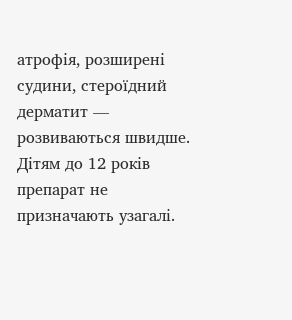атрофія, розширені судини, стероїдний дерматит — розвиваються швидше. Дітям до 12 років препарат не призначають узагалі.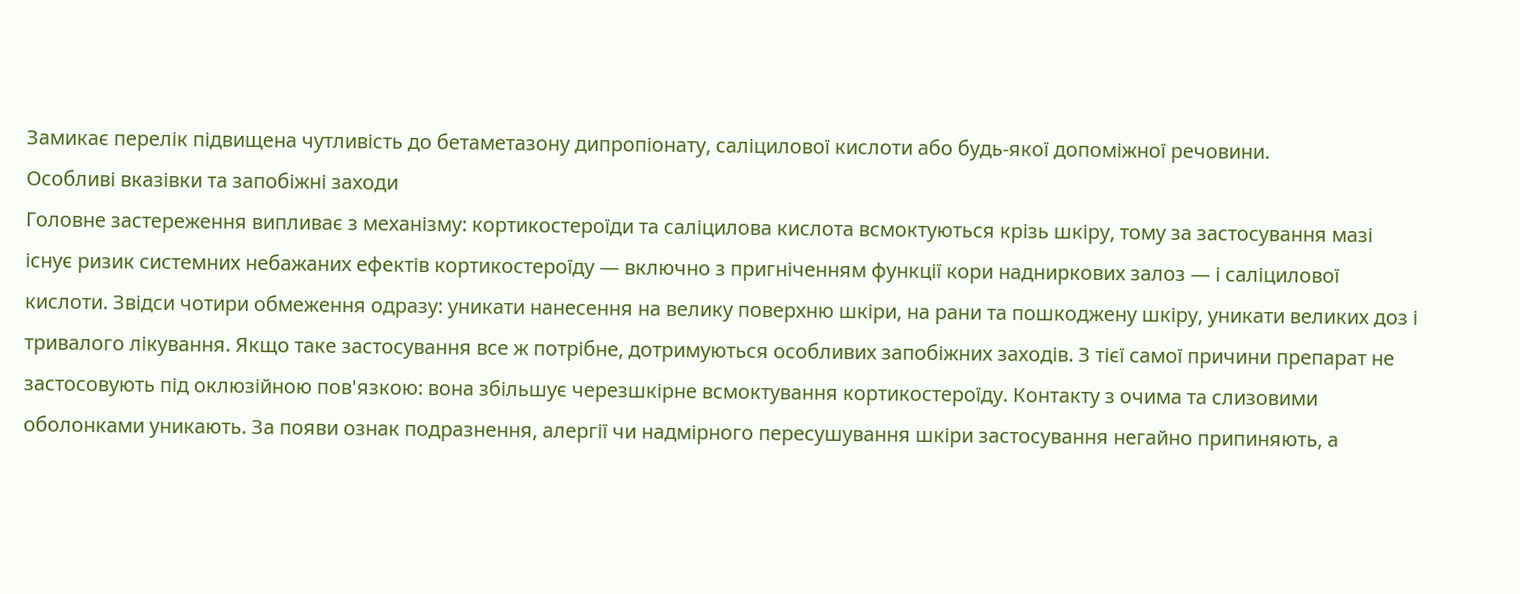Замикає перелік підвищена чутливість до бетаметазону дипропіонату, саліцилової кислоти або будь-якої допоміжної речовини.
Особливі вказівки та запобіжні заходи
Головне застереження випливає з механізму: кортикостероїди та саліцилова кислота всмоктуються крізь шкіру, тому за застосування мазі існує ризик системних небажаних ефектів кортикостероїду — включно з пригніченням функції кори надниркових залоз — і саліцилової кислоти. Звідси чотири обмеження одразу: уникати нанесення на велику поверхню шкіри, на рани та пошкоджену шкіру, уникати великих доз і тривалого лікування. Якщо таке застосування все ж потрібне, дотримуються особливих запобіжних заходів. З тієї самої причини препарат не застосовують під оклюзійною пов'язкою: вона збільшує черезшкірне всмоктування кортикостероїду. Контакту з очима та слизовими оболонками уникають. За появи ознак подразнення, алергії чи надмірного пересушування шкіри застосування негайно припиняють, а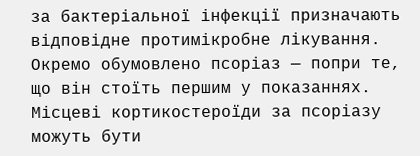за бактеріальної інфекції призначають відповідне протимікробне лікування.
Окремо обумовлено псоріаз — попри те, що він стоїть першим у показаннях. Місцеві кортикостероїди за псоріазу можуть бути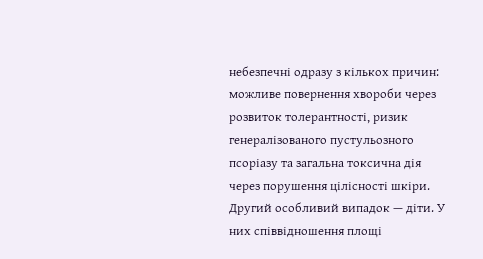небезпечні одразу з кількох причин: можливе повернення хвороби через розвиток толерантності, ризик генералізованого пустульозного псоріазу та загальна токсична дія через порушення цілісності шкіри. Другий особливий випадок — діти. У них співвідношення площі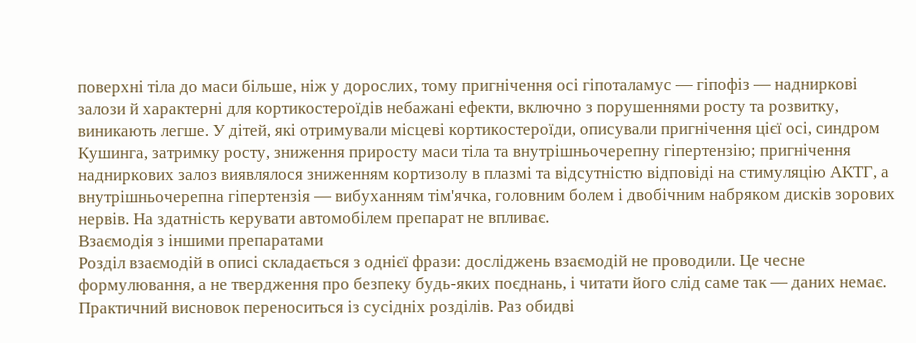поверхні тіла до маси більше, ніж у дорослих, тому пригнічення осі гіпоталамус — гіпофіз — надниркові залози й характерні для кортикостероїдів небажані ефекти, включно з порушеннями росту та розвитку, виникають легше. У дітей, які отримували місцеві кортикостероїди, описували пригнічення цієї осі, синдром Кушинга, затримку росту, зниження приросту маси тіла та внутрішньочерепну гіпертензію; пригнічення надниркових залоз виявлялося зниженням кортизолу в плазмі та відсутністю відповіді на стимуляцію АКТГ, а внутрішньочерепна гіпертензія — вибуханням тім'ячка, головним болем і двобічним набряком дисків зорових нервів. На здатність керувати автомобілем препарат не впливає.
Взаємодія з іншими препаратами
Розділ взаємодій в описі складається з однієї фрази: досліджень взаємодій не проводили. Це чесне формулювання, а не твердження про безпеку будь-яких поєднань, і читати його слід саме так — даних немає.
Практичний висновок переноситься із сусідніх розділів. Раз обидві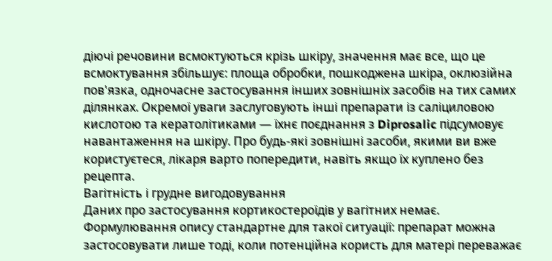діючі речовини всмоктуються крізь шкіру, значення має все, що це всмоктування збільшує: площа обробки, пошкоджена шкіра, оклюзійна пов'язка, одночасне застосування інших зовнішніх засобів на тих самих ділянках. Окремої уваги заслуговують інші препарати із саліциловою кислотою та кератолітиками — їхнє поєднання з Diprosalic підсумовує навантаження на шкіру. Про будь-які зовнішні засоби, якими ви вже користуєтеся, лікаря варто попередити, навіть якщо їх куплено без рецепта.
Вагітність і грудне вигодовування
Даних про застосування кортикостероїдів у вагітних немає. Формулювання опису стандартне для такої ситуації: препарат можна застосовувати лише тоді, коли потенційна користь для матері переважає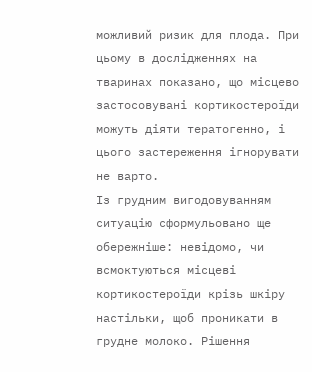можливий ризик для плода. При цьому в дослідженнях на тваринах показано, що місцево застосовувані кортикостероїди можуть діяти тератогенно, і цього застереження ігнорувати не варто.
Із грудним вигодовуванням ситуацію сформульовано ще обережніше: невідомо, чи всмоктуються місцеві кортикостероїди крізь шкіру настільки, щоб проникати в грудне молоко. Рішення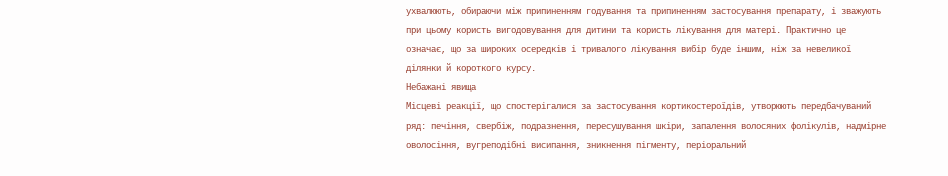ухвалюють, обираючи між припиненням годування та припиненням застосування препарату, і зважують при цьому користь вигодовування для дитини та користь лікування для матері. Практично це означає, що за широких осередків і тривалого лікування вибір буде іншим, ніж за невеликої ділянки й короткого курсу.
Небажані явища
Місцеві реакції, що спостерігалися за застосування кортикостероїдів, утворюють передбачуваний ряд: печіння, свербіж, подразнення, пересушування шкіри, запалення волосяних фолікулів, надмірне оволосіння, вугреподібні висипання, зникнення пігменту, періоральний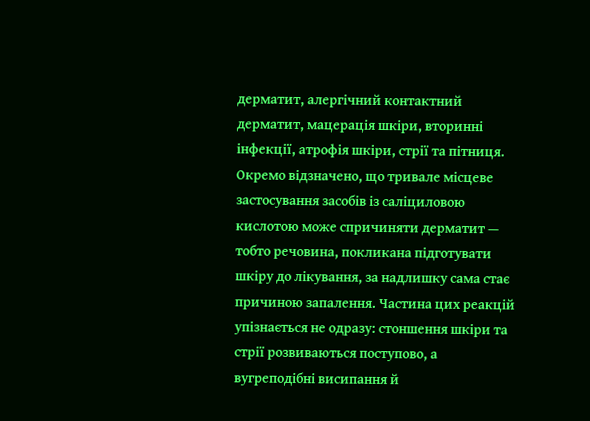дерматит, алергічний контактний дерматит, мацерація шкіри, вторинні інфекції, атрофія шкіри, стрії та пітниця. Окремо відзначено, що тривале місцеве застосування засобів із саліциловою кислотою може спричиняти дерматит — тобто речовина, покликана підготувати шкіру до лікування, за надлишку сама стає причиною запалення. Частина цих реакцій упізнається не одразу: стоншення шкіри та стрії розвиваються поступово, а вугреподібні висипання й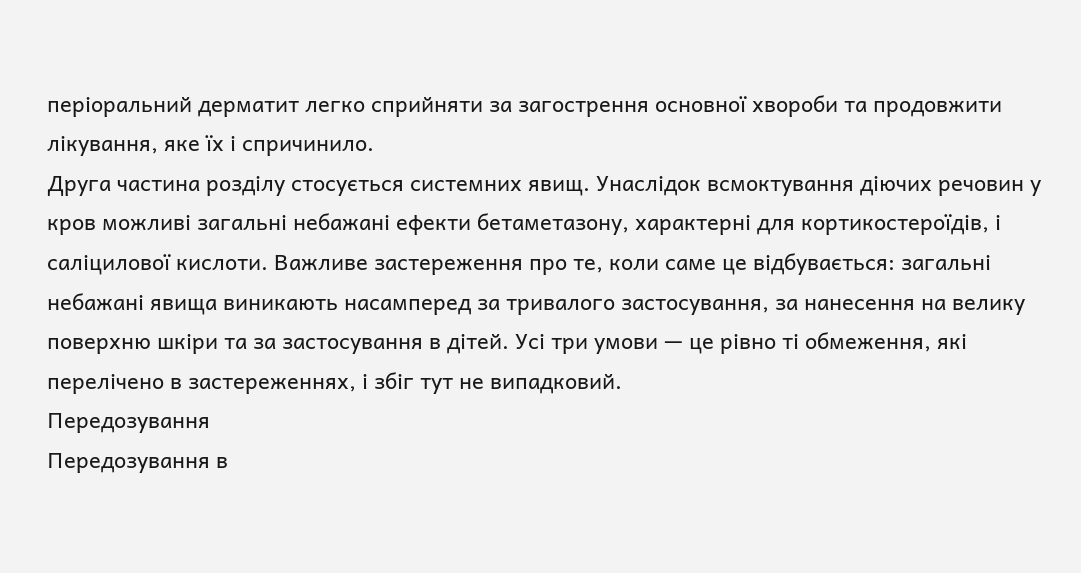періоральний дерматит легко сприйняти за загострення основної хвороби та продовжити лікування, яке їх і спричинило.
Друга частина розділу стосується системних явищ. Унаслідок всмоктування діючих речовин у кров можливі загальні небажані ефекти бетаметазону, характерні для кортикостероїдів, і саліцилової кислоти. Важливе застереження про те, коли саме це відбувається: загальні небажані явища виникають насамперед за тривалого застосування, за нанесення на велику поверхню шкіри та за застосування в дітей. Усі три умови — це рівно ті обмеження, які перелічено в застереженнях, і збіг тут не випадковий.
Передозування
Передозування в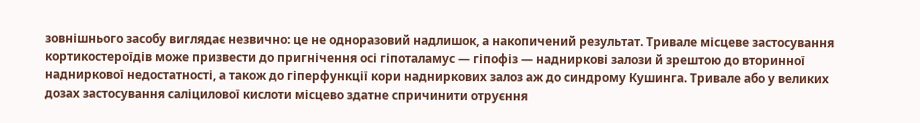зовнішнього засобу виглядає незвично: це не одноразовий надлишок, а накопичений результат. Тривале місцеве застосування кортикостероїдів може призвести до пригнічення осі гіпоталамус — гіпофіз — надниркові залози й зрештою до вторинної надниркової недостатності, а також до гіперфункції кори надниркових залоз аж до синдрому Кушинга. Тривале або у великих дозах застосування саліцилової кислоти місцево здатне спричинити отруєння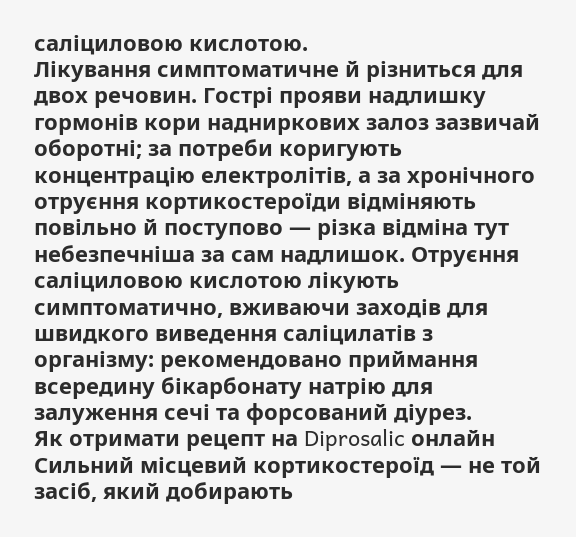саліциловою кислотою.
Лікування симптоматичне й різниться для двох речовин. Гострі прояви надлишку гормонів кори надниркових залоз зазвичай оборотні; за потреби коригують концентрацію електролітів, а за хронічного отруєння кортикостероїди відміняють повільно й поступово — різка відміна тут небезпечніша за сам надлишок. Отруєння саліциловою кислотою лікують симптоматично, вживаючи заходів для швидкого виведення саліцилатів з організму: рекомендовано приймання всередину бікарбонату натрію для залуження сечі та форсований діурез.
Як отримати рецепт на Diprosalic онлайн
Сильний місцевий кортикостероїд — не той засіб, який добирають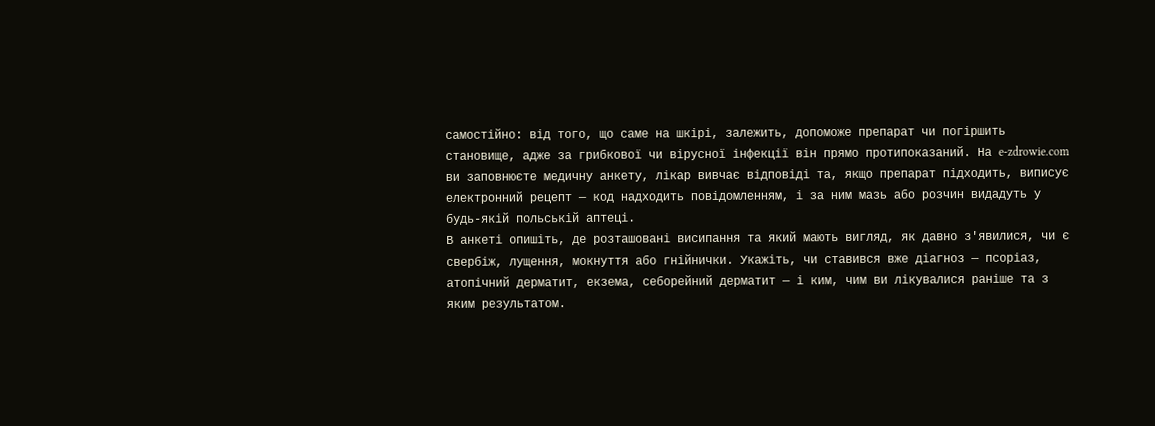самостійно: від того, що саме на шкірі, залежить, допоможе препарат чи погіршить становище, адже за грибкової чи вірусної інфекції він прямо протипоказаний. На e-zdrowie.com ви заповнюєте медичну анкету, лікар вивчає відповіді та, якщо препарат підходить, виписує електронний рецепт — код надходить повідомленням, і за ним мазь або розчин видадуть у будь-якій польській аптеці.
В анкеті опишіть, де розташовані висипання та який мають вигляд, як давно з'явилися, чи є свербіж, лущення, мокнуття або гнійнички. Укажіть, чи ставився вже діагноз — псоріаз, атопічний дерматит, екзема, себорейний дерматит — і ким, чим ви лікувалися раніше та з яким результатом.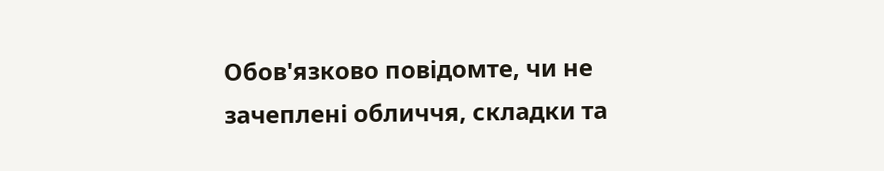Обов'язково повідомте, чи не зачеплені обличчя, складки та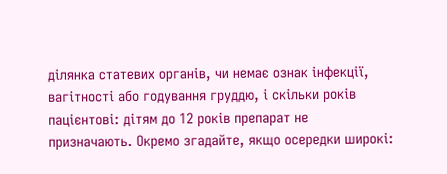ділянка статевих органів, чи немає ознак інфекції, вагітності або годування груддю, і скільки років пацієнтові: дітям до 12 років препарат не призначають. Окремо згадайте, якщо осередки широкі: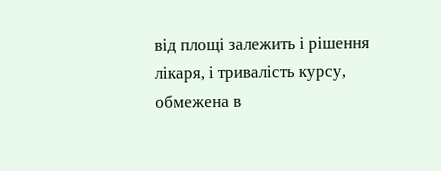від площі залежить і рішення лікаря, і тривалість курсу, обмежена в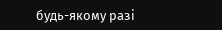будь-якому разі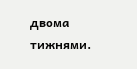двома тижнями.